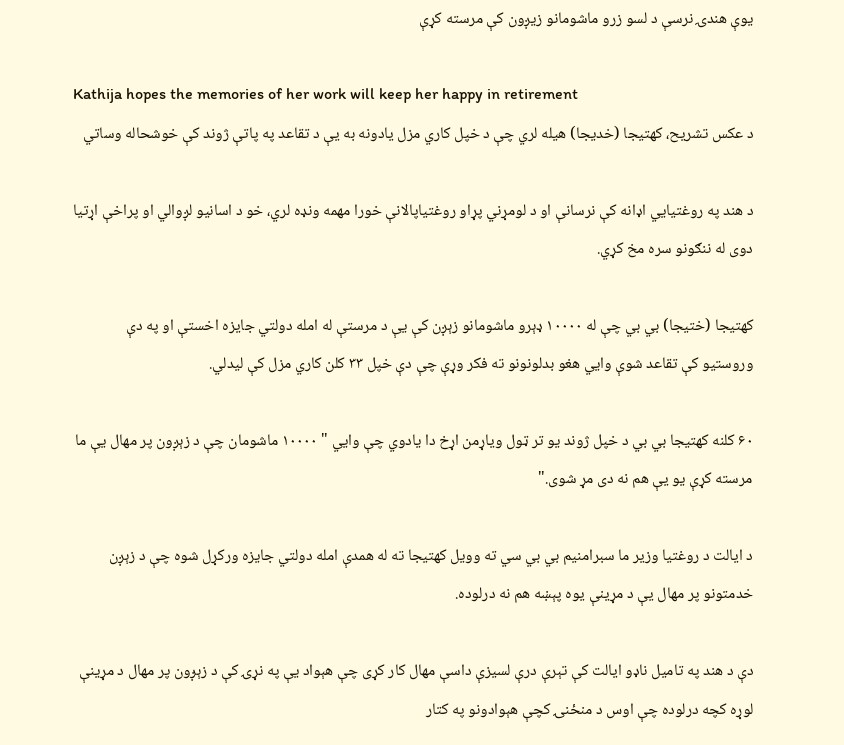یوې هندۍ نرسې د لسو زرو ماشومانو زیږون کې مرسته کړې

Kathija hopes the memories of her work will keep her happy in retirement
د عکس تشریح، کهتیجا (خدیجا) هیله لري چې د خپل کاري مزل یادونه به یې د تقاعد په پاتې ژوند کې خوشحاله وساتي

د هند په روغتیايي اډانه کې نرسانې او د لومړني پړاو روغتیاپالانې خورا مهمه ونډه لري، خو د اسانیو لږوالي او پراخې اړتیا دوی له ننګونو سره مخ کړي.

کھتیجا (ختیجا) بي بي چې له ۱۰۰۰۰ ډېرو ماشومانو زېږن کې یې د مرستې له امله دولتي جایزه اخستې او په دې وروستیو کې تقاعد شوې وايي هغو بدلونونو ته فکر وړې چې دې خپل ۳۳ کلن کاري مزل کې لیدلي.

۶۰ کلنه کھتیجا بي بي د خپل ژوند یو تر ټول ویاړمن اړخ دا یادوي چې وايي " ۱۰۰۰۰ ماشومان چې د زېږون پر مهال یې ما مرسته کړې یو یې هم نه دی مړ شوی."

د ایالت د روغتیا وزیر ما سبرامنیم بي بي سي ته وویل کھتیجا ته له همدې امله دولتي جایزه ورکړل شوه چې د زېږن خدمتونو پر مهال یې د مړینې یوه پېښه هم نه درلوده.

دې د هند په تامیل ناډو ایالت کې تېرې درې لسیزې داسې مهال کار کړی چې هېواد یې په نړۍ کې د زېږون پر مهال د مړینې لوړه کچه درلوده چې اوس د منځنۍ کچې هېوادونو په کتار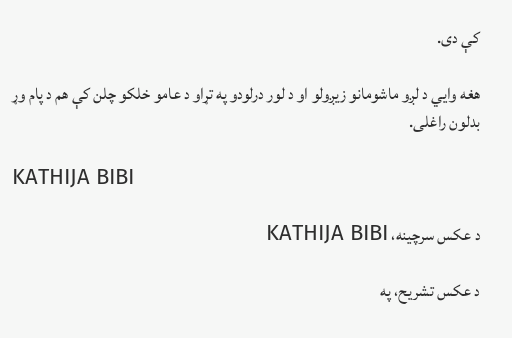کې دی.

هغه وايي د لږو ماشومانو زیږولو او د لور درلودو په تړاو د عامو خلکو چلن کې هم د پام وړ بدلون راغلی.

KATHIJA BIBI

د عکس سرچینه، KATHIJA BIBI

د عکس تشریح، په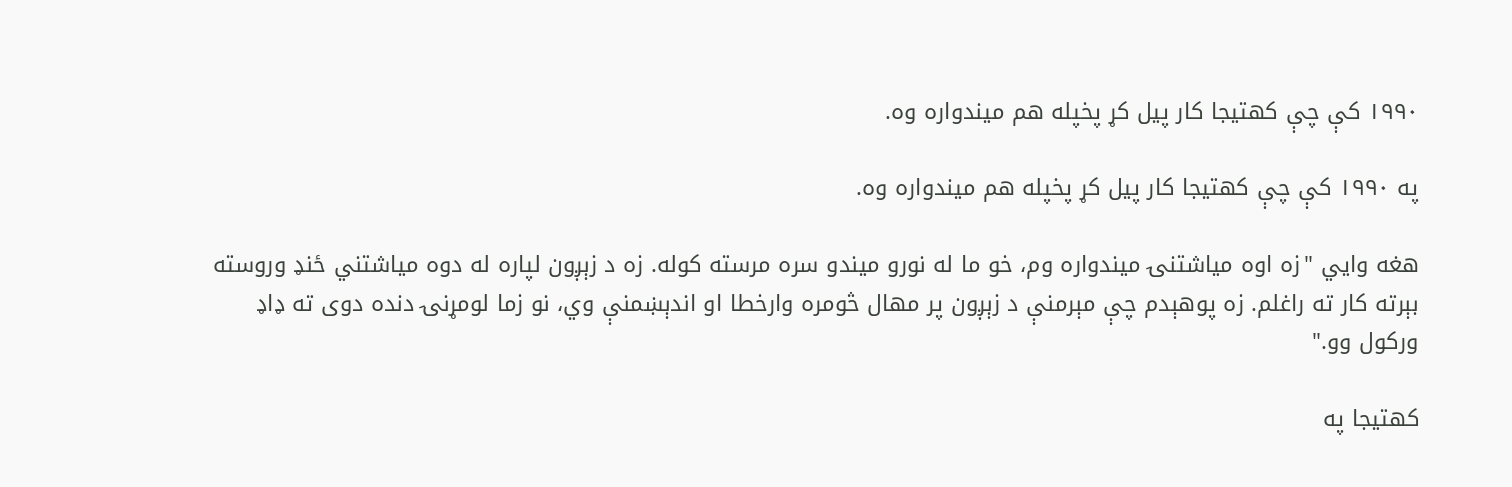۱۹۹۰ کې چې کهتیجا کار پیل کړ پخپله هم میندواره وه.

په ۱۹۹۰ کې چې کهتیجا کار پیل کړ پخپله هم میندواره وه.

هغه وايي "زه اوه میاشتنۍ میندواره وم، خو ما له نورو میندو سره مرسته کوله. زه د زېږون لپاره له دوه میاشتني ځنډ وروسته بېرته کار ته راغلم. زه پوهېدم چې مېرمنې د زېږون پر مهال څومره وارخطا او اندېښمنې وي، نو زما لومړنۍ دنده دوی ته ډاډ ورکول وو."

کهتیجا په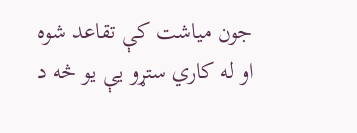جون میاشت کې تقاعد شوه او له کاري ستړو یې یو څه د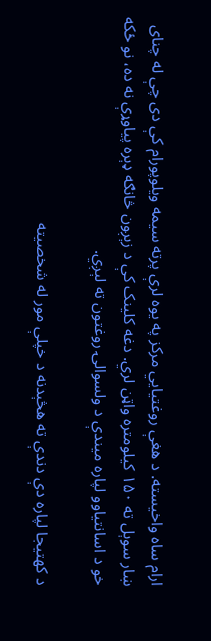ارام ساه واخیسته. د هغې روغتیايي مرکز په یوه لرې پرته سیمه ویلوپورام کې دی چې له چنای ښار سوېل ته ۱۵۰ کیلومتره واټن لري. دغه کلینک کې د زېږون څانګه ډېره پیاوړې نه ده، نو ځکه خو د اسانتیاوو لپاره میندې د ولسوالۍ روغتون ته لېږي.

د کهتیجا لپاره دې دندې ته هڅېدنه د خپلې مور له شخصیته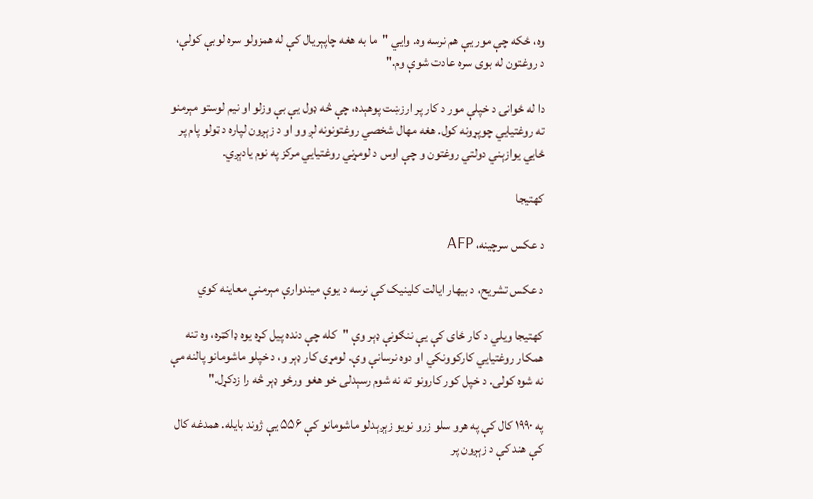وه، ځکه چې مور یې هم نرسه وه. وايي "ما به هغه چاپېریال کې له همزولو سره لوبې کولې، د روغتون له بوی سره عادت شوې وم."

دا له ځوانۍ د خپلې مور د کار پر ارزښت پوهېده، چې څه ډول یې بې وزلو او نیم لوستو مېرمنو ته روغتیايي چوپړونه کول. هغه مهال شخصي روغتونونه لږ وو او د زېږون لپاره د ټولو پام پر ځايي یوازېني دولتي روغتون و چې اوس د لومړني روغتیايي مرکز په نوم یادېږي.

کهتیجا

د عکس سرچینه، AFP

د عکس تشریح، د بیهار ایالت کلینیک کې نرسه د یوې میندوارې مېرمنې معاینه کوي

کهتیجا ویلي د کار ځای کې یې ننګونې ډېر وې "کله چې دنده پیل کړه یوه ډاکټره، وه تنه همکار روغتیايي کارکوونکي او دوه نرسانې وې. لومړی کار ډېر و، د خپلو ماشومانو پالنه مې نه شوه کولی. د خپل کور کارونو ته نه شوم رسېدلی خو هغو ورځو ډ‌ېر څه را زدکړل."

په ۱۹۹۰ کال کې په هرو سلو زرو نویو زېږېدلو ماشومانو کې ۵۵۶ یې ژوند بایله. همدغه کال کې هند کې د زېږون پر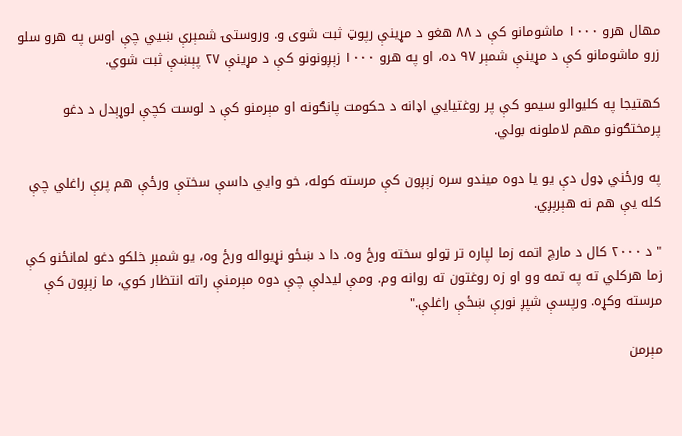مهال هرو ۱۰۰۰ ماشومانو کې د ۸۸ هغو د مړینې رپوټ ثبت شوی و. وروستۍ شمېرې ښيي چې اوس په هرو سلو زرو ماشومانو کې د مړینې شمېر ۹۷ ده، او په هرو ۱۰۰۰ زېږونونو کې د مړینې ۲۷ پېښې ثبت شوي.

کهتیجا په کلیوالو سیمو کې پر روغتیايي اډانه د حکومت پانګونه او مېرمنو کې د لوست کچې لوړېدل د دغو پرمختګونو مهم لاملونه بولي.

په ورځني ډول دې یو یا دوه میندو سره زېږون کې مرسته کوله، خو وايي داسې سختې ورځې هم پرې راغلي چې کله یې هم نه هېرېږي.

" د ۲۰۰۰ کال د مارچ اتمه زما لپاره تر ټولو سخته ورځ وه. دا د ښځو نړیواله ورځ وه، یو شمېر خلکو دغو لمانځنو کې زما هرکلي ته په تمه وو او زه روغتون ته روانه وم. ومې لیدلې چې دوه مېرمنې راته انتظار کوي، ما زېږون کې مرسته وکړه. ورپسې شپږ نورې ښځې راغلې."

مېرمن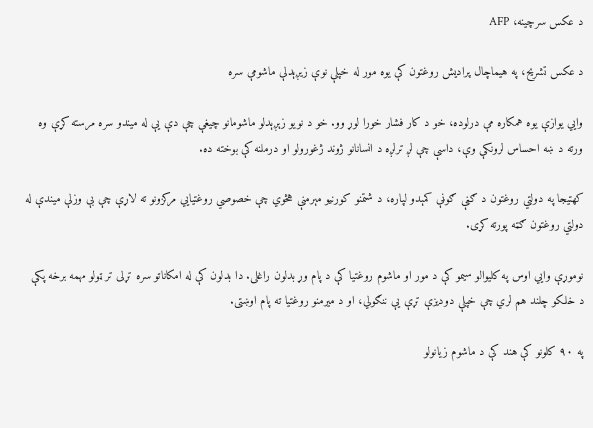د عکس سرچینه، AFP

د عکس تشریح، په هیماچال پرادیش روغتون کې یوه مور له خپلې نوې زیږېدلې ماشومې سره

وايي یوازې یوه همکاره مې درلوده، خو د کار فشار خورا لوړ وو. خو د نویو زېږېدلو ماشومانو چیغې چې دې یې له میندو سره مرسته کړې وه ورته د ښه احساس لرونکې وې، داسې چې لږ ترلږه د انسانانو ژوند ژغورولو او درملنه کې بوخته ده.

کهتیجا په دولتي روغتون د ګڼې ګوڼې کمېدو لپاره، د شتمنو کورنیو مېرمنې هڅوي چې خصوصي روغتیايي مرکزونو ته لاړې چې بې وزلې میندې له دولتي روغتون ګټه پورته کړی.

نوموړې وايي اوس په کلیوالو سیمو کې د مور او ماشوم روغتیا کې د پام وړ بدلون راغلی. دا بدلون کې له امکاناتو سره تړلی تر ټولو مهمه برخه پکې د خلکو چلند هم لري چې خپلې دودیزې تړې یې ننګولي، او د میرمنو روغتیا ته پام اوښتی.

په ۹۰ کلونو کې هند کې د ماشوم زیانولو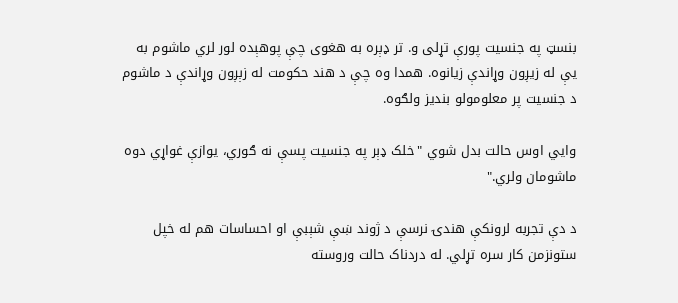بنسټ په جنسیت پورې تړلی و. تر ډېره به هغوی چې پوهېده لور لري ماشوم به یې له زیږون وړاندې زیانوه. همدا وه چې د هند حکومت له زېږون وړاندې د ماشوم د جنسیت پر معلومولو بندیز ولګوه.

وايي اوس حالت بدل شوي "خلک ‌ډېر په جنسیت پسې نه ګوري، یوازې غواړي دوه ماشومان ولري."

د دې تجربه لرونکې هندۍ نرسې د ژوند ښې شېبې او احساسات هم له خپل ستونزمن کار سره تړلي. له دردناک حالت وروسته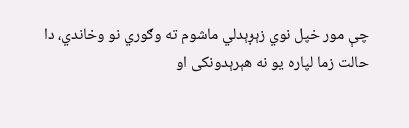چې مور خپل نوي زېږېدلي ماشوم ته وګوري نو وخاندي، دا حالت زما لپاره یو نه هېرېدونکی او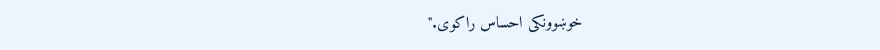خوښوونکی احساس راکوی."